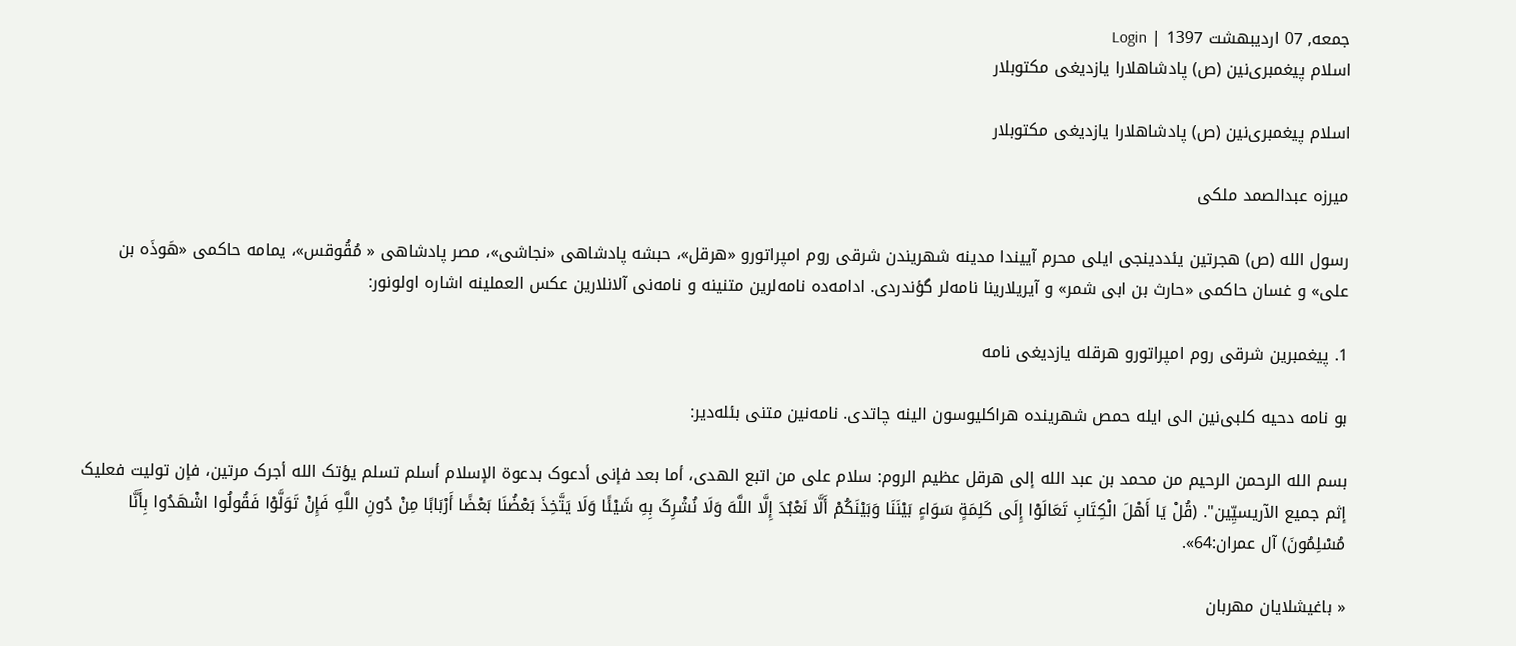جمعه, 07 ارديبهشت 1397 | Login
اسلام پیغمبری‌نین (ص) پادشاهلارا یازدیغی مکتوبلار

اسلام پیغمبری‌نین (ص) پادشاهلارا یازدیغی مکتوبلار

میرزه عبدالصمد ملکی

رسول الله (ص) هجرتین یئددینجی ایلی محرم آییندا مدینه شهریندن شرقی روم امپراتورو «هرقل»، حبشه پادشاهی «نجاشی»، مصر پادشاهی « مُقُوقس»، یمامه حاکمی «هَوذَه بن علی» و غسان حاکمی «حارث بن ابی شمر» و آیریلارینا نامه‌لر گؤندردی. ادامه‌ده نامه‌لرین متنینه و نامه‌نی آلانلارین عکس العملینه اشاره اولونور:

1. پیغمبرین شرقی روم امپراتورو هرقله یازدیغی نامه

بو نامه دحیه کلبی‌نین الی ایله حمص شهرینده هراکلیوسون الینه چاتدی. نامه‌نین متنی‌ بئله‌دیر:

بسم الله الرحمن الرحیم من محمد بن عبد الله إلی هرقل عظیم الروم: سلام علی من اتبع الهدی، أما بعد فإنی أدعوک بدعوة الإسلام أسلم تسلم یؤتک الله أجرک مرتین، فإن تولیت فعلیک إثم جمیع الآریسیِّین". (قُلْ یَا أَهْلَ الْکِتَابِ تَعَالَوْا إِلَی کَلِمَةٍ سَوَاءٍ بَیْنَنَا وَبَیْنَکُمْ أَلَّا نَعْبُدَ إِلَّا اللَّهَ وَلَا نُشْرِکَ بِهِ شَیْئًا وَلَا یَتَّخِذَ بَعْضُنَا بَعْضًا أَرْبَابًا مِنْ دُونِ اللَّهِ فَإِنْ تَوَلَّوْا فَقُولُوا اشْهَدُوا بِأَنَّا مُسْلِمُونَ) آل عمران:64».

« باغیشلایان مهربان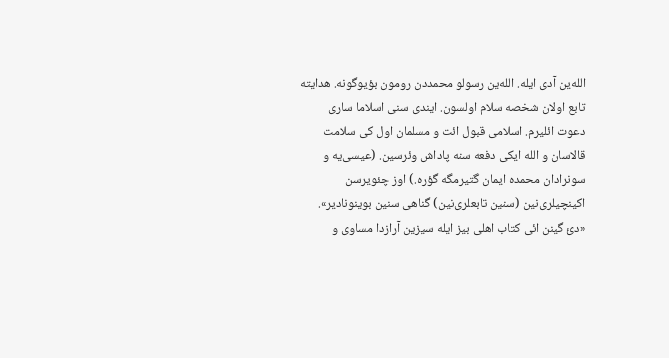الله‌ین آدی ایله. الله‌ین رسولو محمددن رومون بؤیوگونه. هدایته تابع اولان شخصه سلام اولسون. ایندی سنی اسلاما ساری دعوت ائلیرم. اسلامی قبول ائت و مسلمان اول کی سلامت قالاسان و الله ایکی دفعه سنه پاداش وئرسین. (عیسی‌یه و سونرادان محمده ایمان گتیرمگه گؤره.) اوز چئویرسن اکینچیلری‌نین (سنین تابعلری‌نین) گناهی سنین بوینونادیر». «دئ گینن ائی کتاب اهلی بیز ایله سیزین آرازدا مساوی و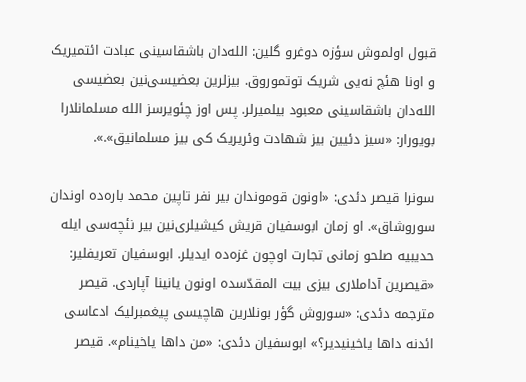قبول اولموش سؤزه دوغرو گلین: الله‌دان باشقاسینی عبادت ائتمیریک و اونا هئچ نه‌یی شریک توتموروق. بیزلرین بعضیسی‌نین بعضیسی الله‌دان باشقاسینی معبود بیلمیرلر. پس اوز چئویرسز الله مسلمانلارا بویورار: «سیز دئیین بیز شهادت وئریریک کی بیز مسلمانیق».».

سونرا قیصر دئدی: «اونون قوموندان بیر نفر تاپین محمد باره‌ده اوندان سوروشاق». او زمان ابوسفیان قریش کیشیلری‌نین بیر نئچه‌سی ایله حدیبیه صلحو زمانی تجارت اوچون غزه‌ده ایدیلر. ابوسفیان تعریفلیر: «قیصرین آداملاری بیزی بیت المقدّسده اونون یانینا آپاردی. قیصر مترجمه دئدی: «سوروش گؤر بونلارین هاچیسی پیغمبرلیک ادعاسی ائدنه داها یاخینیدیر؟» ابوسفیان دئدی: «من داها یاخینام». قیصر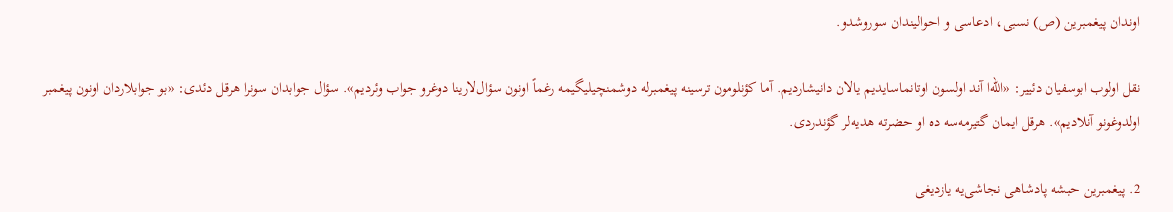اوندان پیغمبرین (ص) نسبی، ادعاسی و احوالیندان سوروشدو.

نقل اولوب ابوسفیان دئییر: «الله‌ا آند اولسون اوتانماسایدیم یالان دانیشاردیم. آما کؤنلومون ترسینه پیغمبرله دوشمنچیلیگیمه رغماً اونون سؤال‌لارینا دوغرو جواب وئردیم». سؤال جوابدان سونرا هرقل دئدی: «بو جوابلاردان اونون پیغمبر اولدوغونو آنلادیم». هرقل ایمان گتیرمه‌سه ده او حضرته هدیه‌لر گؤندردی.

2. پیغمبرین حبشه پادشاهی نجاشی‌یه یازدیغی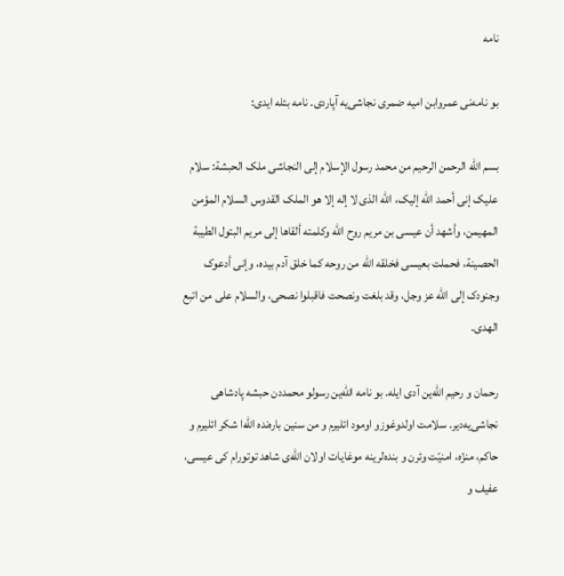نامه‌

بو نامه‌نی عمروابن امیه ضمری نجاشی‌یه آپاردی. نامه بئله ایدی:

بسم الله الرحمن الرحیم من محمد رسول الإسلام إلی النجاشی ملک الحبشة: سلام علیک إنی أحمد الله إلیک، الله الذی لا إله إلا هو الملک القدوس السلام المؤمن المهیمن، وأشهد أن عیسی بن مریم روح الله وکلمته ألقاها إلی مریم البتول الطیبة الحصینة، فحملت بعیسی فخلقه الله من روحه کما خلق آدم بیده، وإنی أدعوک وجنودک إلی الله عز وجل، وقد بلغت ونصحت فاقبلوا نصحی، والسلام علی من اتبع الهدی.

رحمان و رحیم الله‌ین آدی ایله. بو نامه الله‌ین رسولو محمددن حبشه پادشاهی نجاشی‌یه‌دیر. سلامت اولدوغوزو اومود ائلیرم و من سنین باره‌نده الله‌ا شکر ائلیرم و حاکم، منزّه، امنیّت وئرن و بنده‌لرینه موغایات اولان الله‌ی شاهد توتورام کی عیسی، عفیف و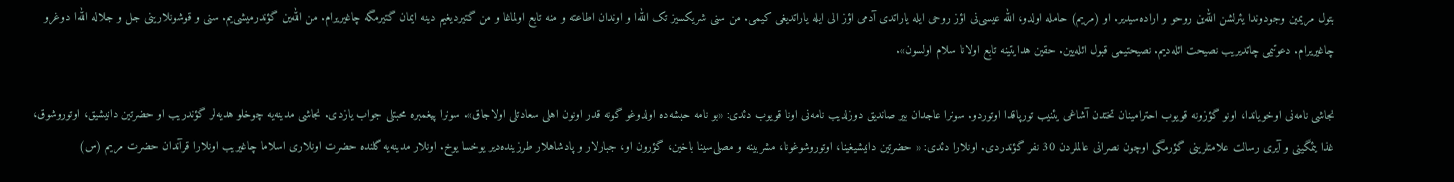بتول مریمین وجودوندا یئرلشن الله‌ین روحو و اراده‌سیدیر. او (مریم) حامله اولدو، الله عیسی‌نی اؤز روحی ایله یاراتدی آدمی اؤز الی ایله یاراتدیغی کیمی. من سنی شریکسیز تک الله‌ا و اوندان اطاعته و منه تابع اولماغا و من گتیردیغیم دینه ایمان گتیرمگه چاغیریرام. من الله‌ین گؤندرمیشی‌یم. سنی و قوشونلارینی جل و جلاله الله‌‌ا دوغرو چاغیریرام. دعوتیمی چاتدیریب نصیحت ائله‌دیم. نصیحتیمی قبول ائله‌یین. حقین هدایتینه تابع اولانا سلام اولسون».

نجاشی نامه‌نی اوخویاندا، اونو گؤزونه قویوب احترامینان تختدن آشاغی یئنیب تورپاقدا اوتوردو. سونرا عاجدان بیر صاندیق دوزلدیب نامه‌نی اونا قویوب دئدی: «بو نامه حبشه‌ده اولدوغو گونه قدر اونون اهلی سعادتلی اولاجاق». سونرا پیغمبره محبتلی جواب یازدی. نجاشی مدینه‌یه چوخلو هدیه‌لر گؤندریب او حضرتین دانیشیق، اوتوروشوق، غذا یئمگینی و آیری رسالت علامتلرینی گؤرمگی اوچون نصرانی عالملردن 30 نفر گؤندردی. اونلارا دئدی: « حضرتین دانیشیغینا، اوتوروشوغونا، مشربینه و مصلی‌سینا باخین، گؤرون او، جبارلار و پادشاهلار طرزینده‌دیر یوخسا یوخ. اونلار مدینه‌یه گلنده حضرت اونلاری اسلاما چاغیریب اونلارا قرآندان حضرت مریم (س)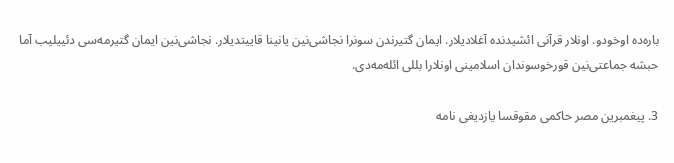باره‌ده اوخودو. اونلار قرآنی ائشیدنده آغلادیلار. ایمان گتیرندن سونرا نجاشی‌نین یانینا قاییتدیلار. نجاشی‌نین ایمان گتیرمه‌سی دئییلیب آما حبشه جماعتی‌نین قورخوسوندان اسلامینی اونلارا بللی ائله‌مه‌دی.

3. پیغمبرین مصر حاکمی مقوقسا یازدیغی نامه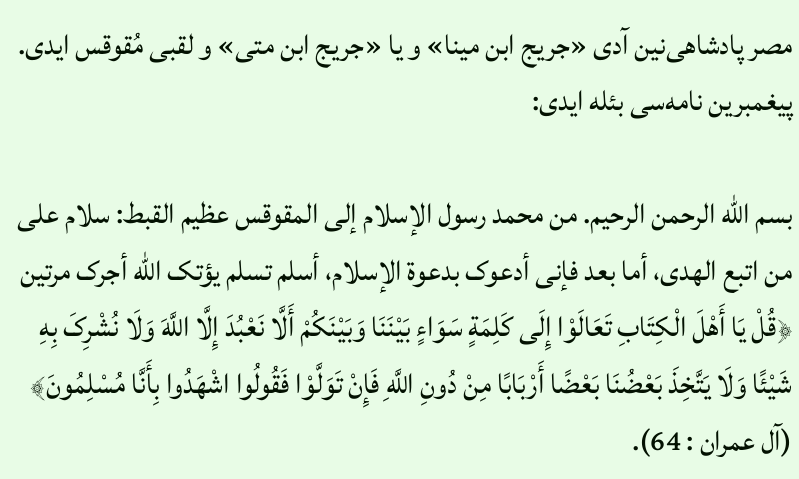مصر پادشاهی‌نین آدی «جریج ابن مینا» و یا «جریج ابن متی» و لقبی مُقوقس ایدی. پیغمبرین نامه‌سی بئله‌ ایدی:

بسم الله الرحمن الرحیم. من محمد رسول الإسلام إلی المقوقس عظیم القبط: سلام علی من اتبع الهدی، أما بعد فإنی أدعوک بدعوة الإسلام، أسلم تسلم یؤتک الله أجرک مرتین ﴿قُلْ یَا أَهْلَ الْکِتَابِ تَعَالَوْا إِلَی کَلِمَةٍ سَوَاءٍ بَیْنَنَا وَبَیْنَکُمْ أَلَّا نَعْبُدَ إِلَّا اللَّهَ وَلَا نُشْرِکَ بِهِ شَیْئًا وَلَا یَتَّخِذَ بَعْضُنَا بَعْضًا أَرْبَابًا مِنْ دُونِ اللَّهِ فَإِنْ تَوَلَّوْا فَقُولُوا اشْهَدُوا بِأَنَّا مُسْلِمُونَ﴾ (آل عمران : 64).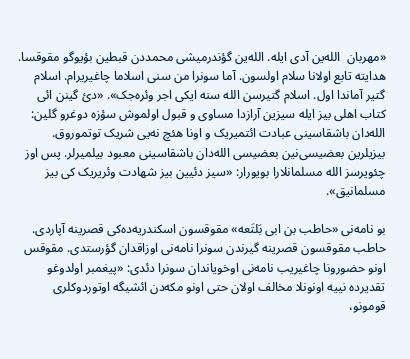«مهربان  الله‌ین آدی ایله. الله‌ین گؤندرمیشی محمددن قبطین بؤیوگو مقوقسا. هدایته تابع اولانا سلام اولسون. آما سونرا من سنی اسلاما چاغیریرام. اسلام گتیر آماندا اول. اسلام گتیرسن الله سنه ایکی اجر وئره‌جک». «دئ گینن ائی کتاب اهلی بیز ایله سیزین آرازدا مساوی و قبول اولموش سؤزه دوغرو گلین: الله‌دان باشقاسینی عبادت ائتمیریک و اونا هئچ نه‌یی شریک توتموروق. بیزیلرین بعضیسی‌نین بعضیسی الله‌دان باشقاسینی معبود بیلمیرلر. پس اوز چئویرسز الله مسلمانلارا بویورار: «سیز دئیین بیز شهادت وئریریک کی بیز مسلمانیق».

بو نامه‌نی «حاطب بن ابی بَلتَعه» مقوقسون اسکندریه‌ده‌کی قصرینه آپاردی. حاطب مقوقسون قصرینه گیرندن سونرا نامه‌نی اوزاقدان گؤرستدی. مقوقس اونو حضورونا چاغیریب نامه‌نی اوخویاندان سونرا دئدی: «پیغمبر اولدوغو تقدیرده نییه اونونلا مخالف اولان حتی اونو مکه‌دن ائشیگه اوتوردوکلری قومونو،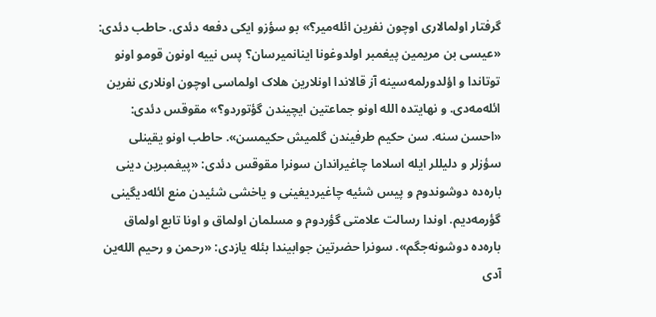گرفتار اولمالاری اوچون نفرین ائله‌میر؟» بو سؤزو ایکی دفعه دئدی. حاطب دئدی: «عیسی ‌بن مریمین پیغمبر اولدوغونا اینانمیرسان؟ پس نییه اونون قومو اونو توتاندا و اؤلدورلمه‌سینه آز قالاندا اونلارین هلاک اولماسی اوچون اونلاری نفرین ائله‌مه‌دی. و نهایتده الله اونو جماعتین ایچیندن گؤتوردو؟» مقوقس دئدی: «احسن سنه. سن حکیم طرفیندن گلمیش حکیمسن». حاطب اونو یقینلی سؤزلر و دلیللر ایله اسلاما چاغیراندان سونرا مقوقس دئدی: «پیغمبرین دینی باره‌ده دوشوندوم و پیس شئیه چاغیردیغینی و یاخشی شئیدن منع ائله‌دیگینی گؤرمه‌دیم. اوندا رسالت علامتی گؤردوم و مسلمان اولماق و اونا تابع اولماق باره‌ده دوشونه‌جگم». سونرا حضرتین جوابیندا بئله یازدی: «رحمن و رحیم الله‌ین آدی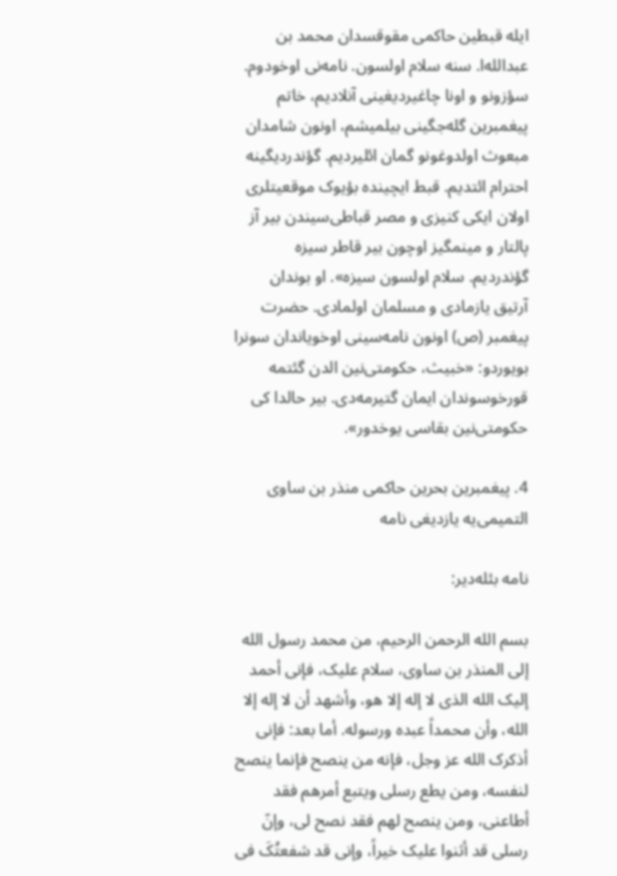ایله قبطین حاکمی مقوقسدان محمد بن عبدالله‌ا. سنه سلام اولسون. نامه‌نی اوخودوم. سؤزونو و اونا چاغیردیغینی آنلادیم، خاتم پیغمبرین گله‌جگینی بیلمیشم، اونون شامدان مبعوث اولدوغونو گمان ائلیردیم. گؤندردیگینه احترام ائتدیم. قبط ایچینده بؤیوک موقعیتلری اولان ایکی کنیزی و مصر قباطی‌سیندن بیر آز پالتار و مینمگیز اوچون بیر قاطر سیزه گؤندردیم. سلام اولسون سیزه». او بوندان آرتیق یازمادی و مسلمان اولمادی. حضرت پیغمبر (ص) اونون نامه‌سینی اوخویاندان سونرا بویوردو: «خبیث، حکومتی‌نین الدن گئتمه قورخوسوندان ایمان گتیرمه‌دی. بیر حالدا کی حکومتی‌نین بقاسی یوخدور».

4. پیغمبرین بحرین حاکمی منذر بن ساوی التمیمی‌یه یازدیغی نامه

نامه بئله‌دیر:

بسم الله الرحمن الرحیم، من محمد رسول الله إلی المنذر بن ساوی، سلام علیک، فإنی أحمد إلیک الله الذی لا إله إلا هو، وأشهد أن لا إله إلا الله، وأن محمداً عبده ورسوله. أما بعد: فإنی أذکرک الله عز وجل، فإنه من ینصح فإنما ینصح لنفسه، ومن یطع رسلی ویتبع أمرهم فقد أطاعنی، ومن ینصح لهم فقد نصح لی، وإنّ رسلی قد أثنوا علیک خیراً، وإنی قد شفعتُکَ فی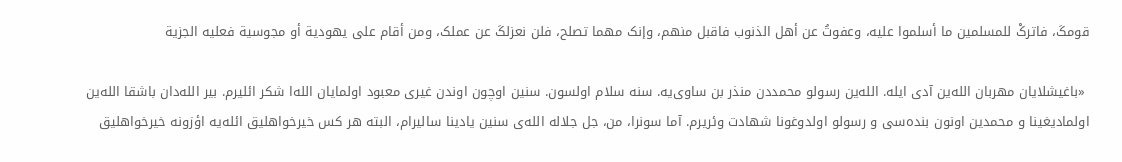قومکَ، فاترکْ للمسلمین ما أسلموا علیه، وعفوتُ عن أهل الذنوب فاقبل منهم، وإنک مهما تصلح، فلن نعزلکَ عن عملک، ومن أقام علی یهودیة أو مجوسیة فعلیه الجزیة

 «باغیشلایان مهربان الله‌ین آدی ایله. الله‌ین رسولو محمددن منذر بن ساوی‌یه. سنه سلام اولسون. سنین اوچون اوندن غیری معبود اولمایان الله‌ا شکر ائلیرم. بیر الله‌دان باشقا الله‌ین اولمادیغینا و محمدین اونون بنده‌سی و رسولو اولدوغونا شهادت وئریرم. آما سونرا، من، جل جلاله الله‌ی سنین یادینا سالیرام، البته هر کس خیرخواهلیق ائله‌یه اؤزونه خیرخواهلیق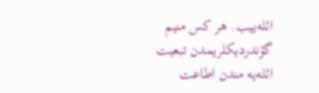ائله‌ییب. هر کس منیم گؤندردیکلریمدن تبعیت ائله‌یه مندن اطاعت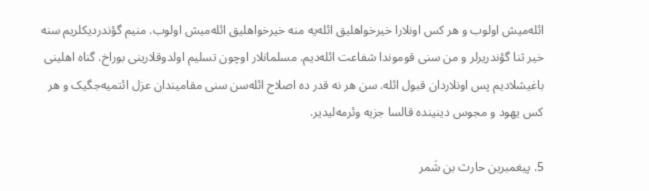ائله‌میش اولوب و هر کس اونلارا خیرخواهلیق ائله‌یه منه خیرخواهلیق ائله‌میش اولوب. منیم گؤندردیکلریم سنه خیر ثنا گؤندریرلر و من سنی قوموندا شفاعت ائله‌دیم. مسلمانلار اوچون تسلیم اولدوقلارینی بوراخ. گناه اهلینی باغیشلادیم پس اونلاردان قبول ائله. سن هر نه قدر ده اصلاح ائله‌سن سنی مقامیندان عزل ائتمیه‌جگیک و هر کس یهود و مجوس دینینده قالسا جزیه وئرمه‌لیدیر.

5. پیغمبرین حارث بن شَمر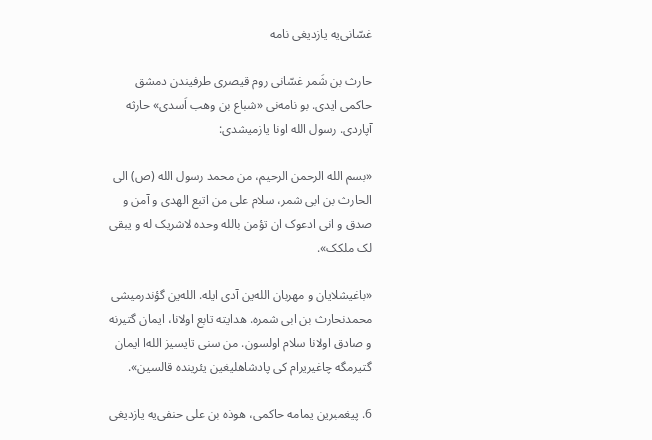غسّانی‌یه یازدیغی نامه

حارث بن شَمر غسّانی روم قیصری طرفیندن دمشق حاکمی ایدی. بو نامه‌نی «شباع بن وهب اَسدی» حارثه آپاردی. رسول الله اونا یازمیشدی:

«بسم الله الرحمن الرحیم، من محمد رسول الله (ص) الی الحارث بن ابی شمر، سلام علی من اتبع الهدی و آمن و صدق و انی ادعوک ان تؤمن بالله وحده لاشریک له و یبقی لک ملکک».

«باغیشلایان و مهربان الله‌ین آدی ایله. الله‌ین گؤندرمیشی محمدنحارث بن ابی شمره. هدایته تابع اولانا، ایمان گتیرنه و صادق اولانا سلام اولسون. من سنی تایسیز الله‌ا ایمان گتیرمگه چاغیریرام کی پادشاهلیغین یئرینده قالسین».

6. پیغمبرین یمامه حاکمی، هوذه بن علی حنفی‌یه یازدیغی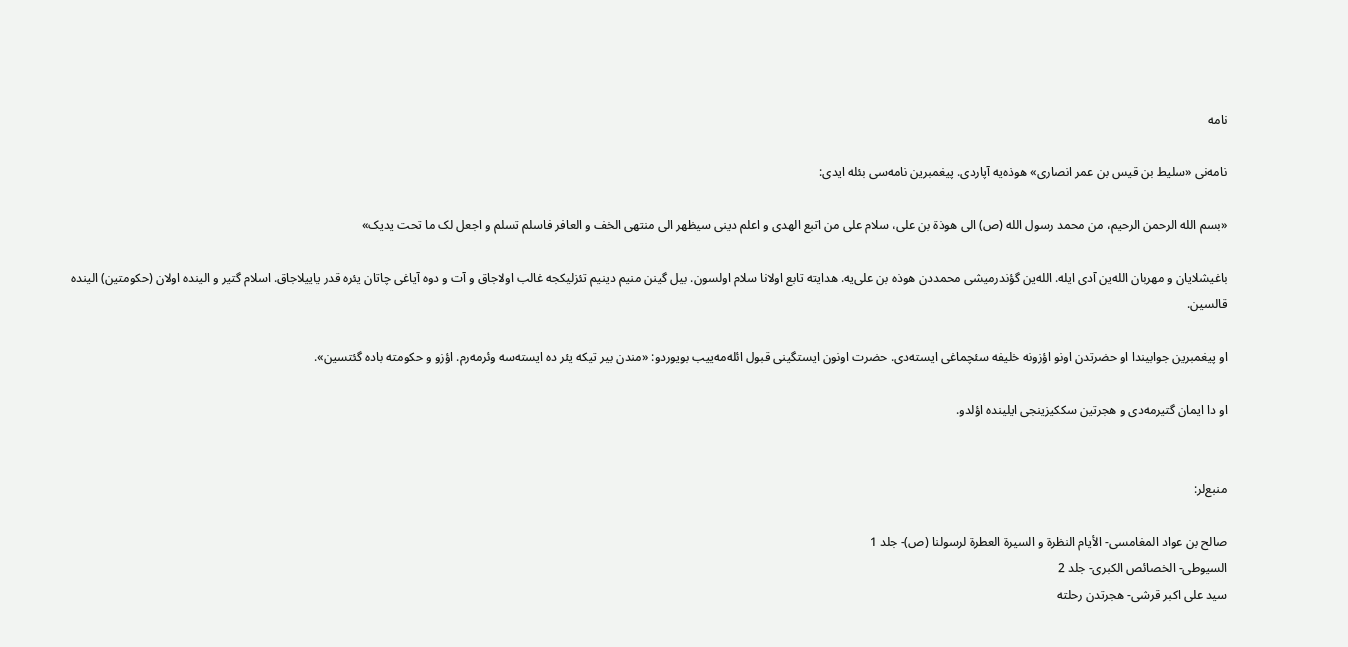نامه

نامه‌نی «سلیط بن قیس بن عمر انصاری» هوذه‌یه آپاردی. پیغمبرین نامه‌سی بئله ایدی:

«بسم الله الرحمن الرحیم، من محمد رسول الله (ص) الی هوذة بن علی، سلام علی من اتبع الهدی و اعلم دینی سیظهر الی منتهی الخف و العافر فاسلم تسلم و اجعل لک ما تحت یدیک»

باغیشلایان و مهربان الله‌ین آدی ایله. الله‌ین گؤندرمیشی محمددن هوذه بن علی‌یه. هدایته تابع اولانا سلام اولسون. بیل گینن منیم دینیم تئزلیکجه غالب اولاجاق و آت و دوه آیاغی چاتان یئره قدر یاییلاجاق. اسلام گتیر و الینده اولان (حکومتین) الینده قالسین.

او پیغمبرین جوابیندا او حضرتدن اونو اؤزونه خلیفه سئچماغی ایسته‌دی. حضرت اونون ایستگینی قبول ائله‌مه‌ییب بویوردو: «مندن بیر تیکه یئر ده ایسته‌سه‌ وئرمه‌رم. اؤزو و حکومته باده گئتسین».

او دا ایمان گتیرمه‌دی و هجرتین سککیزینجی ایلینده اؤلدو.


منبع‌لر:

صالح بن عواد المغامسی- الأیام النظرة و السیرة العطرة لرسولنا (ص)- جلد 1
السیوطی- الخصائص الکبری- جلد 2
سید علی اکبر قرشی- هجرتدن رحلته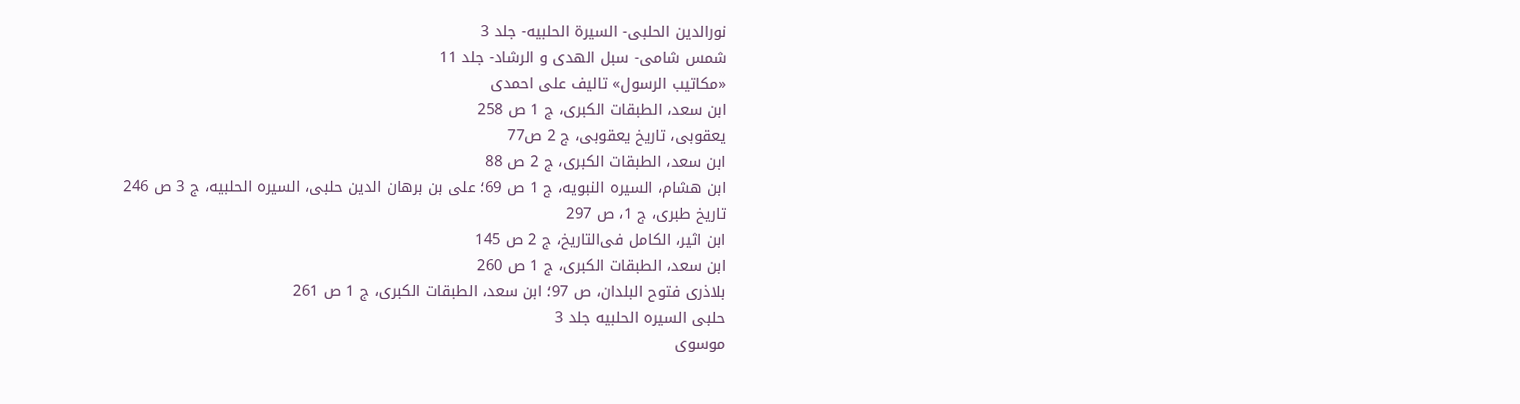نورالدین الحلبی- السیرة الحلبیه- جلد 3
شمس شامی- سبل الهدی و الرشاد- جلد 11
«مکاتیب الرسول» تالیف علی احمدی
ابن سعد، الطبقات الکبری، ج 1 ص 258
یعقوبی، تاریخ یعقوبی، ج 2 ص77
ابن سعد، الطبقات الکبری، ج 2 ص 88
ابن هشام، السیره النبویه، ج 1 ص 69؛ علی بن برهان الدین حلبی، السیره الحلبیه، ج 3 ص 246
تاریخ طبری، ج 1، ص 297
ابن اثیر، الکامل فی‌التاریخ، ج 2 ص 145
ابن سعد، الطبقات الکبری، ج 1 ص 260
بلاذری فتوح البلدان، ص 97؛ ابن سعد، الطبقات الکبری، ج 1 ص 261
حلبی السیره الحلبیه جلد 3
موسوی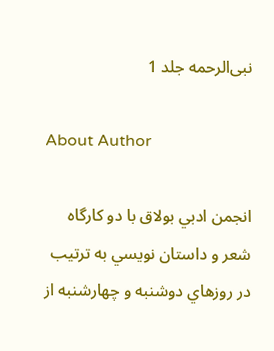نبی‌الرحمه جلد 1

About Author

انجمن ادبي بولاق با دو كارگاه شعر و داستان نويسي به ترتيب در روزهاي دوشنبه و چهارشنبه از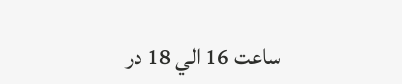ساعت 16 الي 18 در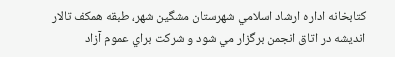كتابخانه اداره ارشاد اسلامي شهرستان مشگين شهر، طبقه همكف تالار انديشه در اتاق انجمن برگزار مي شود و شركت براي عموم آزاد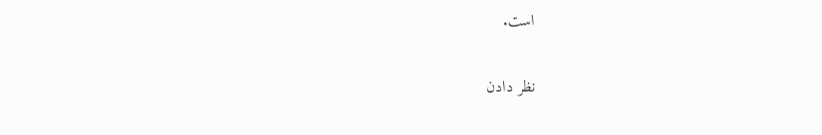است.

نظر دادن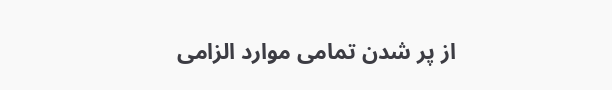از پر شدن تمامی موارد الزامی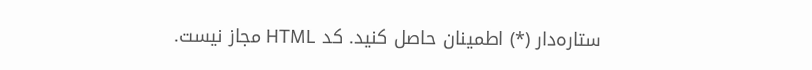ستاره‌دار (*) اطمینان حاصل کنید. کد HTML مجاز نیست.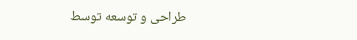طراحی و توسعه توسط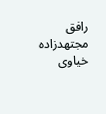رافق مجتهدزاده خیاوی